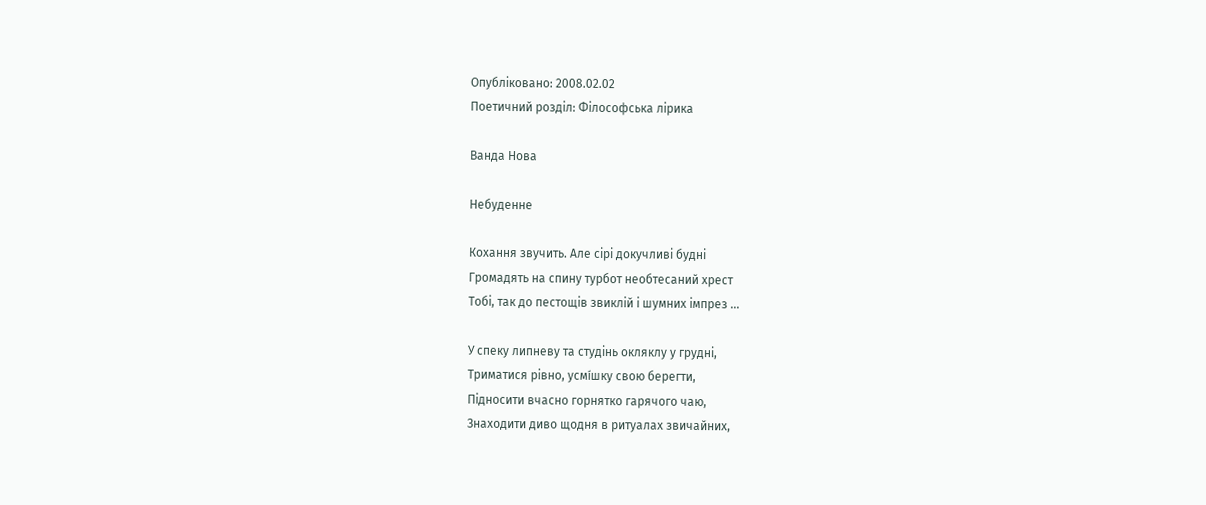Опубліковано: 2008.02.02
Поетичний розділ: Філософська лірика

Ванда Нова

Небуденне

Кохання звучить. Але сірі докучливі будні
Громадять на спину турбот необтесаний хрест
Тобі, так до пестощів звиклій і шумних імпрез ...

У спеку липневу та студінь окляклу у грудні,
Триматися рівно, усмíшку свою берегти,
Підносити вчасно горнятко гарячого чаю,
Знаходити диво щодня в ритуалах звичайних,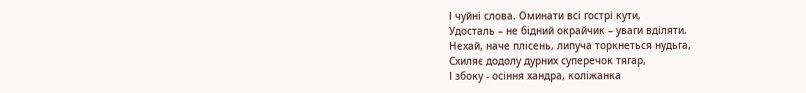І чуйні слова. Оминати всі гострі кути,
Удосталь – не бідний окрайчик – уваги вділяти.
Нехай, наче плісень, липуча торкнеться нудьга,
Схиляє додолу дурних суперечок тягар,
І збоку - осіння хандра, коліжанка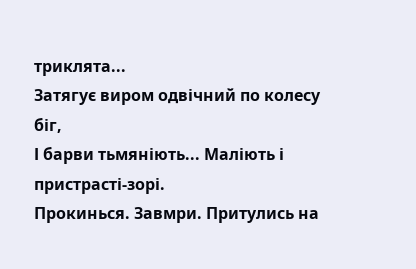триклята...
Затягує виром одвічний по колесу біг,
І барви тьмяніють... Маліють і пристрасті-зорі.
Прокинься. Завмри. Притулись на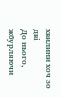хвилини хоч зо дві
До нього, жбурляючи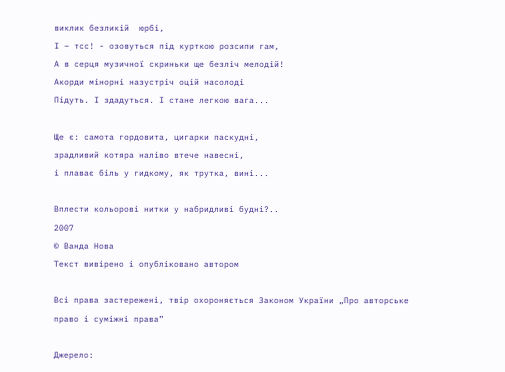виклик безликій  юрбі,
І – тсс! - озовуться під курткою розсипи гам,
А в серця музичної скриньки ще безліч мелодій!
Акорди мінорні назустріч оцій насолоді
Підуть. І здадуться. І стане легкою вага...

Ще є: самота гордовита, цигарки паскудні,
зрадливий котяра наліво втече навесні,
і плаває біль у гидкому, як трутка, вині...

Вплести кольорові нитки у набридливі будні?..
2007
© Ванда Нова
Текст вивірено і опубліковано автором

Всі права застережені, твір охороняється Законом України „Про авторське право і суміжні права”

Джерело: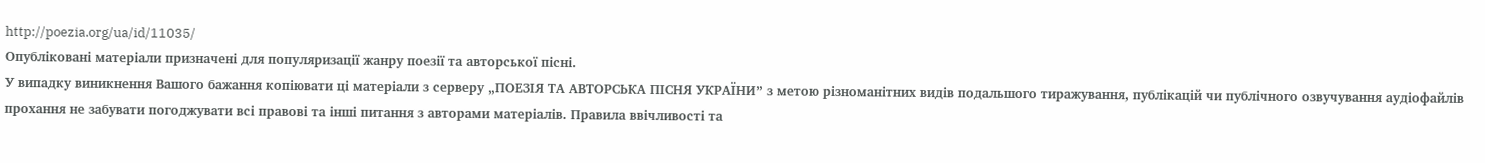http://poezia.org/ua/id/11035/
Опублiкованi матерiали призначенi для популяризацiї жанру поезiї та авторської пiснi.
У випадку виникнення Вашого бажання копiювати цi матерiали з серверу „ПОЕЗIЯ ТА АВТОРСЬКА ПIСНЯ УКРАЇНИ” з метою рiзноманiтних видiв подальшого тиражування, публiкацiй чи публiчного озвучування аудiофайлiв прохання не забувати погоджувати всi правовi та iншi питання з авторами матерiалiв. Правила ввiчливостi та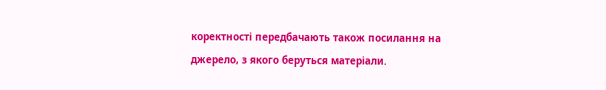коректностi передбачають також посилання на джерело, з якого беруться матерiали.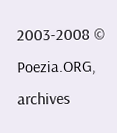2003-2008 © Poezia.ORG, archives